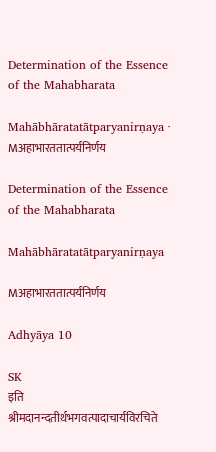Determination of the Essence of the Mahabharata

Mahābhāratatātparyanirṇaya · Mअहाभारततात्पर्यनिर्णय

Determination of the Essence of the Mahabharata

Mahābhāratatātparyanirṇaya

Mअहाभारततात्पर्यनिर्णय

Adhyāya 10

SK
इति श्रीमदानन्दतीर्थभगवत्पादाचार्यविरचिते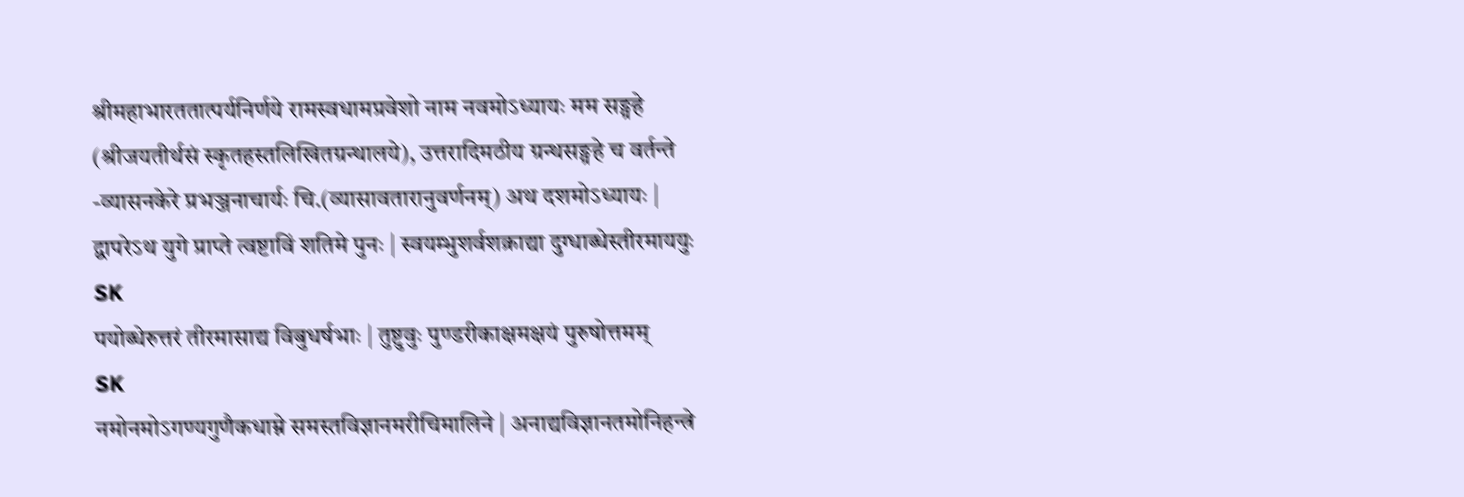श्रीमहाभारततात्पर्यनिर्णये रामस्वधामप्रवेशो नाम नवमोऽध्यायः मम सङ्ग्रहे (श्रीजयतीर्थसं स्कृतहस्तलिखितग्रन्थालये), उत्तरादिमठीय ग्रन्थसङ्ग्रहे च वर्तन्ते -व्यासनकेरे प्रभञ्जनाचार्यः चि.(व्यासावतारानुवर्णनम्) अथ दशमोऽध्यायः | द्वापरेऽथ युगे प्राप्ते त्वष्टाविं शतिमे पुनः | स्वयम्भुशर्वशक्राद्या दुग्धाब्धेस्तीरमाययुः
SK
पयोब्धेरुत्तरं तीरमासाद्य विबुधर्षभाः | तुष्टुवुः पुण्डरीकाक्षमक्षयं पुरुषोत्तमम्
SK
नमोनमोऽगण्यगुणैकधाम्ने समस्तविज्ञानमरीचिमालिने | अनाद्यविज्ञानतमोनिहन्त्रे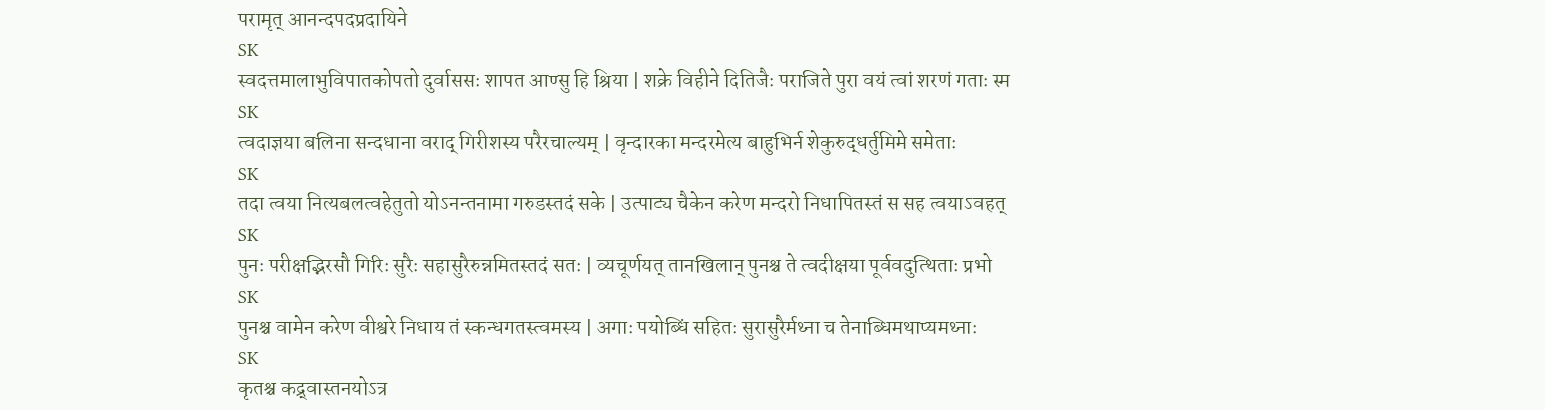परामृत् आनन्दपदप्रदायिने
SK
स्वदत्तमालाभुविपातकोपतो दुर्वाससः शापत आण्सु हि श्रिया | शक्रे विहीने दितिजैः पराजिते पुरा वयं त्वां शरणं गताः स्म
SK
त्वदाज्ञया बलिना सन्दधाना वराद् गिरीशस्य परैरचाल्यम् | वृन्दारका मन्दरमेत्य बाहुभिर्न शेकुरुद्धर्तुमिमे समेताः
SK
तदा त्वया नित्यबलत्वहेतुतो योऽनन्तनामा गरुडस्तदं सके | उत्पाट्य चैकेन करेण मन्दरो निधापितस्तं स सह त्वयाऽवहत्
SK
पुनः परीक्षद्भिरसौ गिरिः सुरैः सहासुरैरुन्नमितस्तदं सतः | व्यचूर्णयत् तानखिलान् पुनश्च ते त्वदीक्षया पूर्ववदुत्थिताः प्रभो
SK
पुनश्च वामेन करेण वीश्वरे निधाय तं स्कन्धगतस्त्वमस्य | अगाः पयोब्धिं सहितः सुरासुरैर्मथ्ना च तेनाब्धिमथाप्यमथ्नाः
SK
कृतश्च कद्र्वास्तनयोऽत्र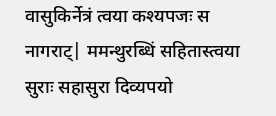वासुकिर्नेत्रं त्वया कश्यपजः स नागराट्| ममन्थुरब्धिं सहितास्त्वया सुराः सहासुरा दिव्यपयो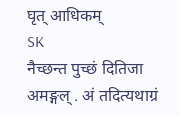घृत् आधिकम्
SK
नैच्छन्त पुच्छं दितिजा अमङ्गल् . अं तदित्यथाग्रं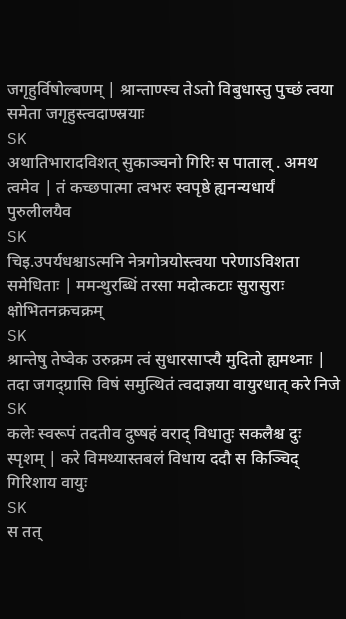जगृहुर्विषोल्बणम् | श्रान्ताण्स्च तेऽतो विबुधास्तु पुच्छं त्वया समेता जगृहुस्त्वदाण्स्रयाः
SK
अथातिभारादविशत् सुकाञ्चनो गिरिः स पाताल् . अमथ त्वमेव | तं कच्छपात्मा त्वभरः स्वपृष्ठे ह्यनन्यधार्यं पुरुलीलयैव
SK
चिइ.उपर्यधश्चाऽत्मनि नेत्रगोत्रयोस्त्वया परेणाऽविशता समेधिताः | ममन्थुरब्धिं तरसा मदोत्कटाः सुरासुराः क्षोभितनक्रचक्रम्
SK
श्रान्तेषु तेष्वेक उरुक्रम त्वं सुधारसाप्त्यै मुदितो ह्यमथ्नाः | तदा जगद्ग्रासि विषं समुत्थितं त्वदाज्ञया वायुरधात् करे निजे
SK
कलेः स्वरूपं तदतीव दुष्षहं वराद् विधातुः सकलैश्च दुः स्पृशम् | करे विमथ्यास्तबलं विधाय ददौ स किञ्चिद् गिरिशाय वायुः
SK
स तत्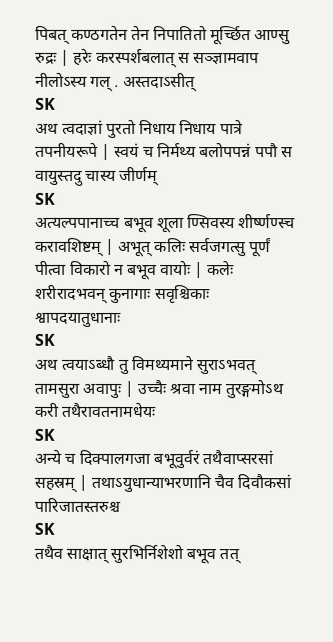पिबत् कण्ठगतेन तेन निपातितो मूर्च्छित आण्सु रुद्रः | हरेः करस्पर्शबलात् स सञ्ज्ञामवाप नीलोऽस्य गल् . अस्तदाऽसीत्
SK
अथ त्वदाज्ञां पुरतो निधाय निधाय पात्रे तपनीयरूपे | स्वयं च निर्मथ्य बलोपपन्नं पपौ स वायुस्तदु चास्य जीर्णम्
SK
अत्यल्पपानाच्च बभूव शूला ण्सिवस्य शीर्ष्णण्स्च करावशिष्टम् | अभूत् कलिः सर्वजगत्सु पूर्णं पीत्वा विकारो न बभूव वायोः | कलेः शरीरादभवन् कुनागाः सवृश्चिकाः श्वापदयातुधानाः
SK
अथ त्वयाऽब्धौ तु विमथ्यमाने सुराऽभवत् तामसुरा अवापुः | उच्चैः श्रवा नाम तुरङ्गमोऽथ करी तथैरावतनामधेयः
SK
अन्ये च दिक्पालगजा बभूवुर्वरं तथैवाप्सरसां सहस्रम् | तथाऽयुधान्याभरणानि चैव दिवौकसां पारिजातस्तरुश्च
SK
तथैव साक्षात् सुरभिर्निशेशो बभूव तत्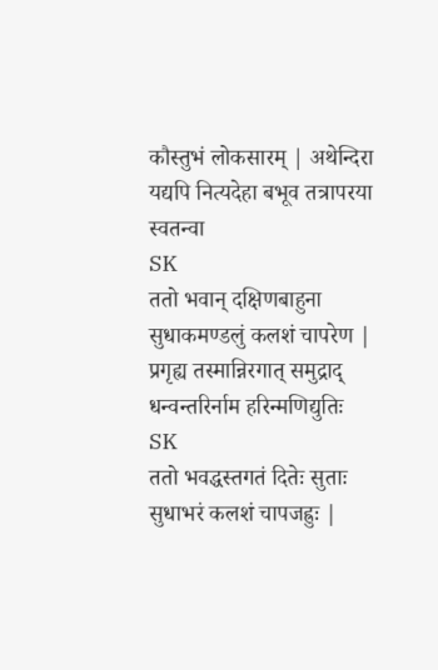कौस्तुभं लोकसारम् | अथेन्दिरा यद्यपि नित्यदेहा बभूव तत्रापरया स्वतन्वा
SK
ततो भवान् दक्षिणबाहुना सुधाकमण्डलुं कलशं चापरेण | प्रगृह्य तस्मान्निरगात् समुद्राद् धन्वन्तरिर्नाम हरिन्मणिद्युतिः
SK
ततो भवद्धस्तगतं दितेः सुताः सुधाभरं कलशं चापजह्रुः |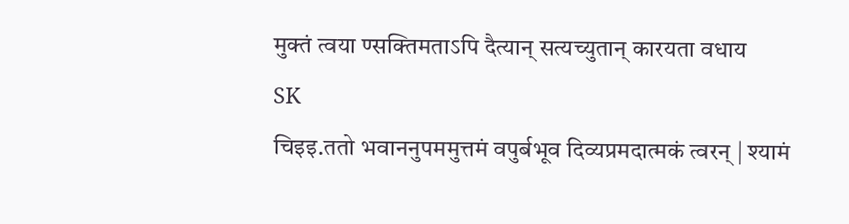मुक्तं त्वया ण्सक्तिमताऽपि दैत्यान् सत्यच्युतान् कारयता वधाय
SK
चिइइ.ततो भवाननुपममुत्तमं वपुर्बभूव दिव्यप्रमदात्मकं त्वरन् | श्यामं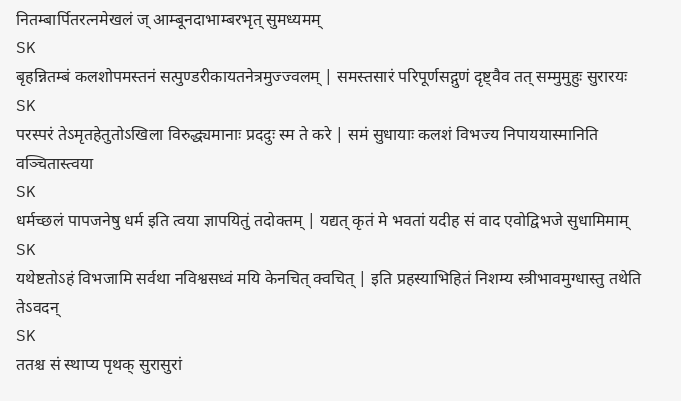नितम्बार्पितरत्नमेखलं ज् आम्बूनदाभाम्बरभृत् सुमध्यमम्
SK
बृहन्नितम्बं कलशोपमस्तनं सत्पुण्डरीकायतनेत्रमुज्ज्वलम् | समस्तसारं परिपूर्णसद्गुणं दृष्ट्वैव तत् सम्मुमुहुः सुरारयः
SK
परस्परं तेऽमृतहेतुतोऽखिला विरुद्ध्यमानाः प्रददुः स्म ते करे | समं सुधायाः कलशं विभज्य निपाययास्मानिति वञ्चितास्त्वया
SK
धर्मच्छलं पापजनेषु धर्म इति त्वया ज्ञापयितुं तदोक्तम् | यद्यत् कृतं मे भवतां यदीह सं वाद एवोद्विभजे सुधामिमाम्
SK
यथेष्टतोऽहं विभजामि सर्वथा नविश्वसध्वं मयि केनचित् क्वचित् | इति प्रहस्याभिहितं निशम्य स्त्रीभावमुग्धास्तु तथेति तेऽवदन्
SK
ततश्च सं स्थाप्य पृथक् सुरासुरां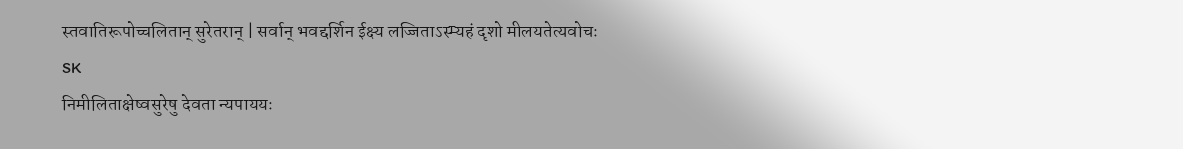स्तवातिरूपोच्चलितान् सुरेतरान् | सर्वान् भवद्दर्शिन ईक्ष्य लज्जिताऽस्म्यहं दृशो मीलयतेत्यवोचः
SK
निमीलिताक्षेष्वसुरेषु देवता न्यपाययः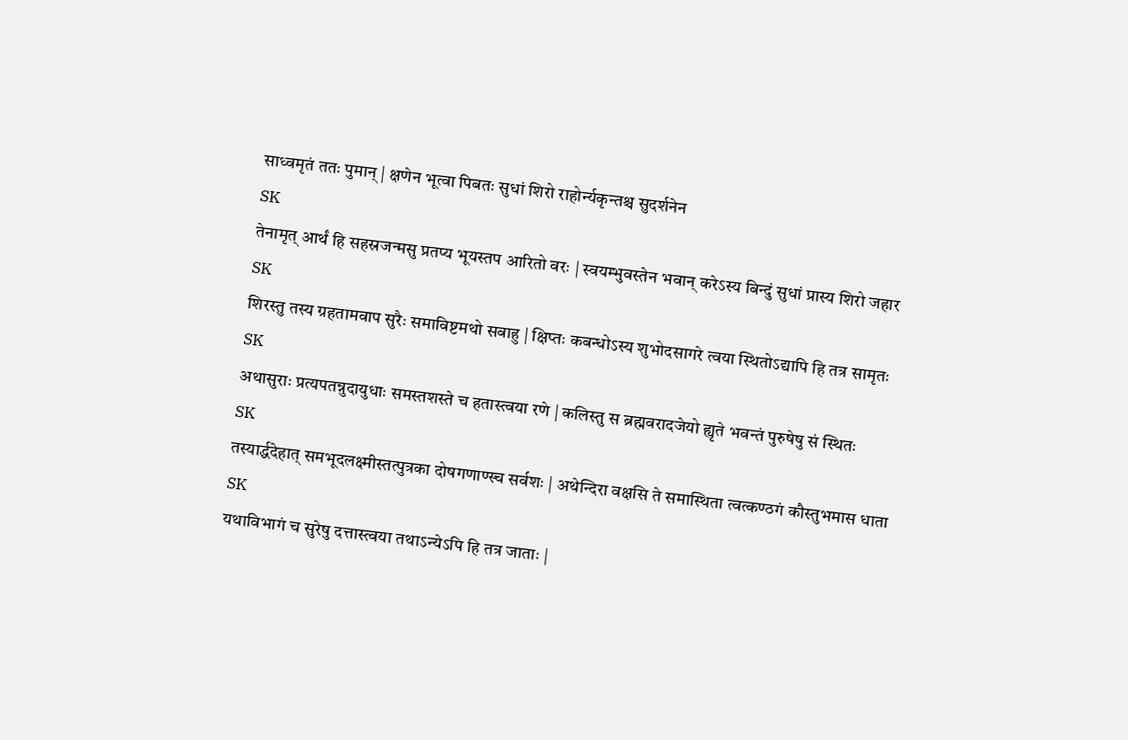साध्वमृतं ततः पुमान् | क्षणेन भूत्वा पिबतः सुधां शिरो राहोर्न्यकृन्तश्च सुदर्शनेन
SK
तेनामृत् आर्थं हि सहस्रजन्मसु प्रतप्य भूयस्तप आरितो वरः | स्वयम्भुवस्तेन भवान् करेऽस्य बिन्दुं सुधां प्रास्य शिरो जहार
SK
शिरस्तु तस्य ग्रहतामवाप सुरैः समाविष्टमथो सबाहु | क्षिप्तः कबन्धोऽस्य शुभोदसागरे त्वया स्थितोऽद्यापि हि तत्र सामृतः
SK
अथासुराः प्रत्यपतन्नुदायुधाः समस्तशस्ते च हतास्त्वया रणे | कलिस्तु स ब्रह्मवरादजेयो ह्यृते भवन्तं पुरुषेषु सं स्थितः
SK
तस्यार्द्धदेहात् समभूदलक्ष्मीस्तत्पुत्रका दोषगणाण्स्च सर्वशः | अथेन्दिरा वक्षसि ते समास्थिता त्वत्कण्ठगं कौस्तुभमास धाता
SK
यथाविभागं च सुरेषु दत्तास्त्वया तथाऽन्येऽपि हि तत्र जाताः |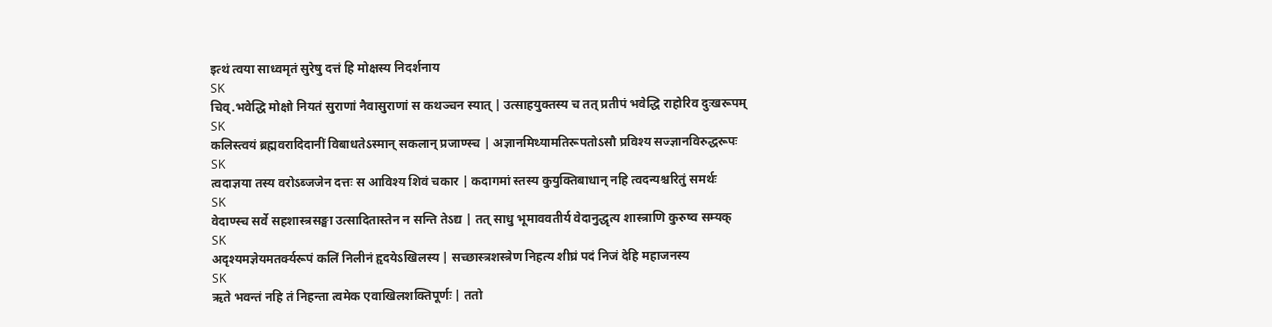इत्थं त्वया साध्वमृतं सुरेषु दत्तं हि मोक्षस्य निदर्शनाय
SK
चिव्.भवेद्धि मोक्षो नियतं सुराणां नैवासुराणां स कथञ्चन स्यात् | उत्साहयुक्तस्य च तत् प्रतीपं भवेद्धि राहोरिव दुःखरूपम्
SK
कलिस्त्वयं ब्रह्मवरादिदानीं विबाधतेऽस्मान् सकलान् प्रजाण्स्च | अज्ञानमिथ्यामतिरूपतोऽसौ प्रविश्य सज्ज्ञानविरुद्धरूपः
SK
त्वदाज्ञया तस्य वरोऽब्जजेन दत्तः स आविश्य शिवं चकार | कदागमां स्तस्य कुयुक्तिबाधान् नहि त्वदन्यश्चरितुं समर्थः
SK
वेदाण्स्च सर्वे सहशास्त्रसङ्घा उत्सादितास्तेन न सन्ति तेऽद्य | तत् साधु भूमाववतीर्य वेदानुद्धृत्य शास्त्राणि कुरुष्व सम्यक्
SK
अदृश्यमज्ञेयमतर्क्यरूपं कलिं निलीनं हृदयेऽखिलस्य | सच्छास्त्रशस्त्रेण निहत्य शीघ्रं पदं निजं देहि महाजनस्य
SK
ऋते भवन्तं नहि तं निहन्ता त्वमेक एवाखिलशक्तिपूर्णः | ततो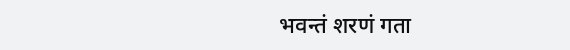भवन्तं शरणं गता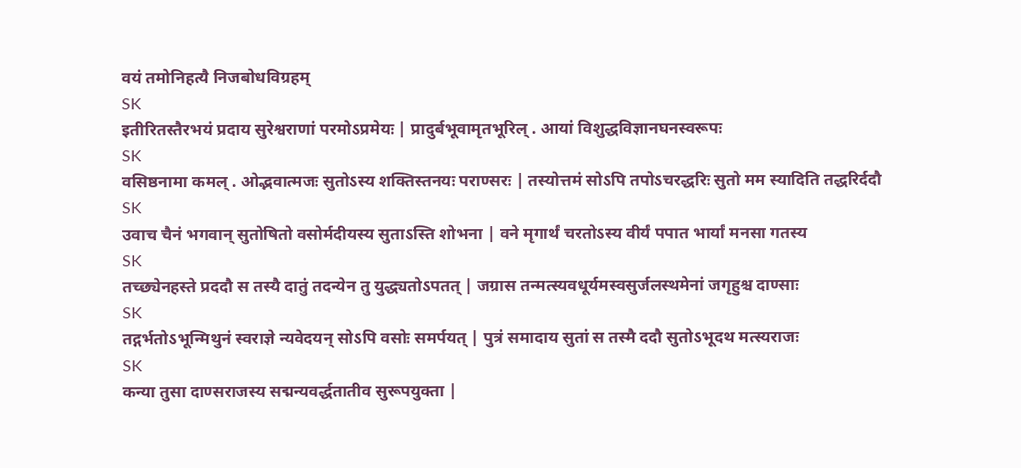वयं तमोनिहत्यै निजबोधविग्रहम्
SK
इतीरितस्तैरभयं प्रदाय सुरेश्वराणां परमोऽप्रमेयः | प्रादुर्बभूवामृतभूरिल् . आयां विशुद्धविज्ञानघनस्वरूपः
SK
वसिष्ठनामा कमल् . ओद्भवात्मजः सुतोऽस्य शक्तिस्तनयः पराण्सरः | तस्योत्तमं सोऽपि तपोऽचरद्धरिः सुतो मम स्यादिति तद्धरिर्ददौ
SK
उवाच चैनं भगवान् सुतोषितो वसोर्मदीयस्य सुताऽस्ति शोभना | वने मृगार्थं चरतोऽस्य वीर्यं पपात भार्यां मनसा गतस्य
SK
तच्छ्येनहस्ते प्रददौ स तस्यै दातुं तदन्येन तु युद्ध्यतोऽपतत् | जग्रास तन्मत्स्यवधूर्यमस्वसुर्जलस्थमेनां जगृहुश्च दाण्साः
SK
तद्गर्भतोऽभून्मिथुनं स्वराज्ञे न्यवेदयन् सोऽपि वसोः समर्पयत् | पुत्रं समादाय सुतां स तस्मै ददौ सुतोऽभूदथ मत्स्यराजः
SK
कन्या तुसा दाण्सराजस्य सद्मन्यवर्द्धतातीव सुरूपयुक्ता |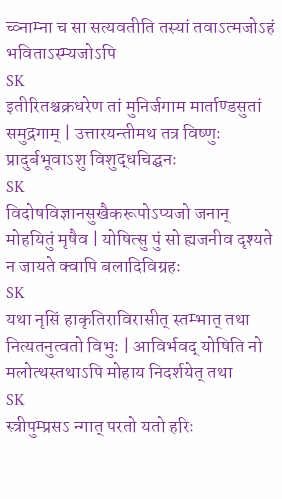च्व्नाम्ना च सा सत्यवतीति तस्यां तवाऽत्मजोऽहं भविताऽस्म्यजोऽपि
SK
इतीरितश्चक्रधरेण तां मुनिर्जगाम मार्ताण्डसुतां समुद्रगाम् | उत्तारयन्तीमथ तत्र विष्णुः प्रादुर्बभूवाऽशु विशुद्धचिद्घनः
SK
विदोषविज्ञानसुखैकरूपोऽप्यजो जनान् मोहयितुं मृषैव | योषित्सु पुं सो ह्यजनीव दृश्यते न जायते क्वापि बलादिविग्रहः
SK
यथा नृसिं हाकृतिराविरासीत् स्तम्भात् तथा नित्यतनुत्वतो विभुः | आविर्भवद् योषिति नो मलोत्थस्तथाऽपि मोहाय निदर्शयेत् तथा
SK
स्त्रीपुम्प्रसऽ न्गात् परतो यतो हरिः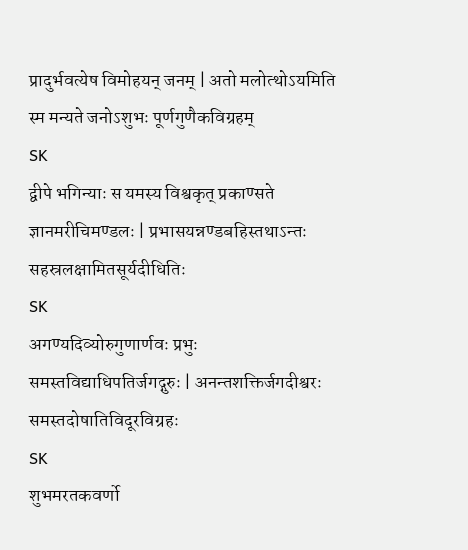प्रादुर्भवत्येष विमोहयन् जनम् | अतो मलोत्थोऽयमिति स्म मन्यते जनोऽशुभः पूर्णगुणैकविग्रहम्
SK
द्वीपे भगिन्याः स यमस्य विश्वकृत् प्रकाण्सते ज्ञानमरीचिमण्डलः | प्रभासयन्नण्डबहिस्तथाऽन्तः सहस्रलक्षामितसूर्यदीधितिः
SK
अगण्यदिव्योरुगुणार्णवः प्रभुः समस्तविद्याधिपतिर्जगद्गुरुः | अनन्तशक्तिर्जगदीश्वरः समस्तदोषातिविदूरविग्रहः
SK
शुभमरतकवर्णो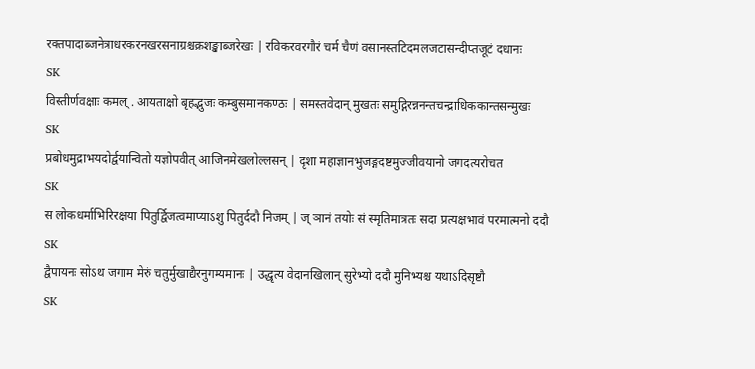रक्तपादाब्जनेत्राधरकरनखरसनाग्रश्चक्रशङ्खाब्जरेखः | रविकरवरगौरं चर्म चैणं वसानस्तटिदमलजटासन्दीप्तजूटं दधानः
SK
विस्तीर्णवक्षाः कमल् . आयताक्षो बृहद्भुजः कम्बुसमानकण्ठः | समस्तवेदान् मुखतः समुद्गिरन्ननन्तचन्द्राधिककान्तसन्मुखः
SK
प्रबोधमुद्राभयदोर्द्वयान्वितो यज्ञोपवीत् आजिनमेखलोल्लसन् | दृशा महाज्ञानभुजङ्गदष्टमुज्जीवयानो जगदत्यरोचत
SK
स लोकधर्माभिरिरक्षया पितुर्द्विजत्वमाप्याऽशु पितुर्ददौ निजम् | ज् ञानं तयोः सं स्मृतिमात्रतः सदा प्रत्यक्षभावं परमात्मनो ददौ
SK
द्वैपायनः सोऽथ जगाम मेरुं चतुर्मुखाद्यैरनुगम्यमानः | उद्धृत्य वेदानखिलान् सुरेभ्यो ददौ मुनिभ्यश्च यथाऽदिसृष्टौ
SK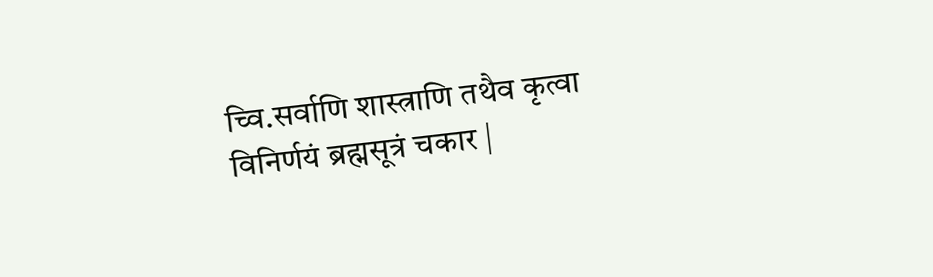च्वि.सर्वाणि शास्त्राणि तथैव कृत्वा विनिर्णयं ब्रह्मसूत्रं चकार |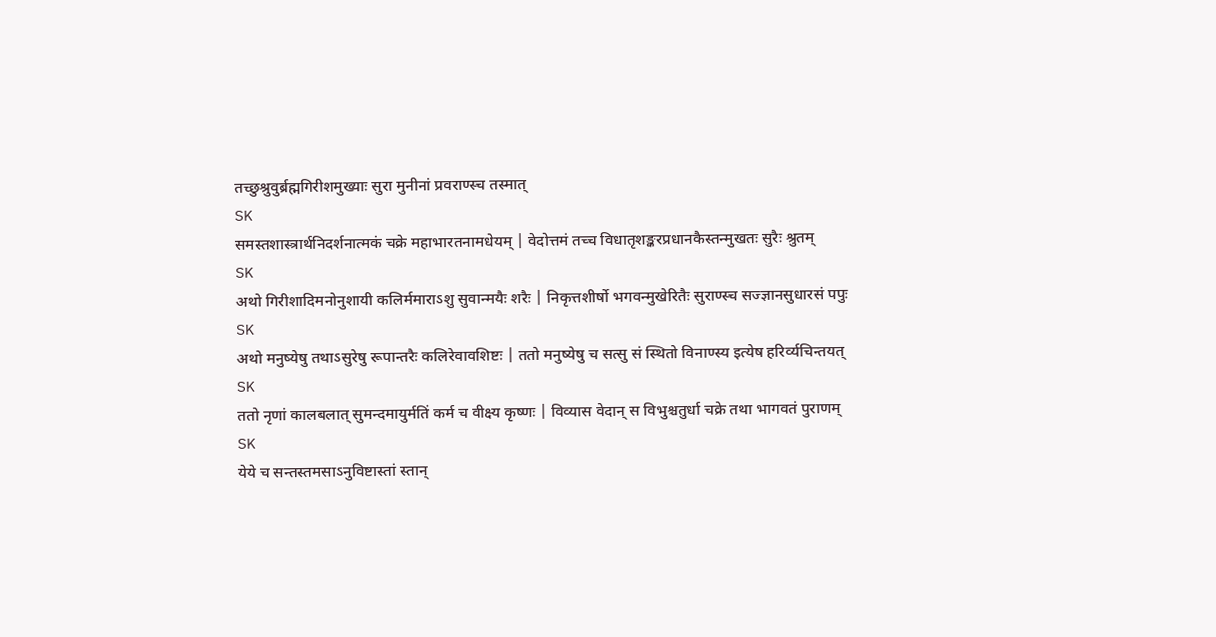तच्छुश्रुवुर्ब्रह्मगिरीशमुख्याः सुरा मुनीनां प्रवराण्स्च तस्मात्
SK
समस्तशास्त्रार्थनिदर्शनात्मकं चक्रे महाभारतनामधेयम् | वेदोत्तमं तच्च विधातृशङ्करप्रधानकैस्तन्मुखतः सुरैः श्रुतम्
SK
अथो गिरीशादिमनोनुशायी कलिर्ममाराऽशु सुवान्मयैः शरैः | निकृत्तशीर्षो भगवन्मुखेरितैः सुराण्स्च सज्ज्ञानसुधारसं पपुः
SK
अथो मनुष्येषु तथाऽसुरेषु रूपान्तरैः कलिरेवावशिष्टः | ततो मनुष्येषु च सत्सु सं स्थितो विनाण्स्य इत्येष हरिर्व्यचिन्तयत्
SK
ततो नृणां कालबलात् सुमन्दमायुर्मतिं कर्म च वीक्ष्य कृष्णः | विव्यास वेदान् स विभुश्चतुर्धा चक्रे तथा भागवतं पुराणम्
SK
येये च सन्तस्तमसाऽनुविष्टास्तां स्तान्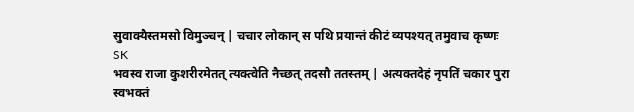सुवाक्यैस्तमसो विमुञ्चन् | चचार लोकान् स पथि प्रयान्तं कीटं व्यपश्यत् तमुवाच कृष्णः
SK
भवस्व राजा कुशरीरमेतत् त्यक्त्वेति नैच्छत् तदसौ ततस्तम् | अत्यक्तदेहं नृपतिं चकार पुरा स्वभक्तं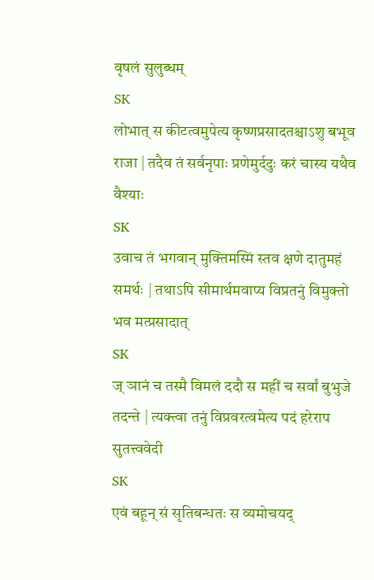वृषलं सुलुब्धम्
SK
लोभात् स कीटत्वमुपेत्य कृष्णप्रसादतश्चाऽशु बभूव राजा | तदैव तं सर्वनृपाः प्रणेमुर्ददुः करं चास्य यथैव वैश्याः
SK
उवाच तं भगवान् मुक्तिमस्मिं स्तव क्षणे दातुमहं समर्थः | तथाऽपि सीमार्थमवाप्य विप्रतनुं विमुक्तो भव मत्प्रसादात्
SK
ज् ञानं च तस्मै विमलं ददौ स महीं च सर्वां बुभुजे तदन्ते | त्यक्त्वा तनुं विप्रवरत्वमेत्य पदं हरेराप सुतत्त्ववेदी
SK
एवं बहून् सं सृतिबन्धतः स व्यमोचयद्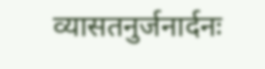व्यासतनुर्जनार्दनः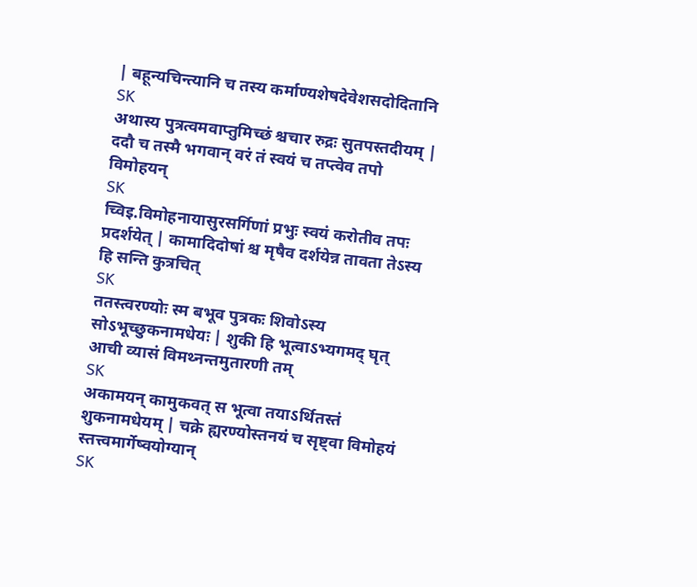| बहून्यचिन्त्यानि च तस्य कर्माण्यशेषदेवेशसदोदितानि
SK
अथास्य पुत्रत्वमवाप्तुमिच्छं श्चचार रुद्रः सुतपस्तदीयम् | ददौ च तस्मै भगवान् वरं तं स्वयं च तप्त्वेव तपो विमोहयन्
SK
च्विइ.विमोहनायासुरसर्गिणां प्रभुः स्वयं करोतीव तपः प्रदर्शयेत् | कामादिदोषां श्च मृषैव दर्शयेन्न तावता तेऽस्य हि सन्ति कुत्रचित्
SK
ततस्त्वरण्योः स्म बभूव पुत्रकः शिवोऽस्य सोऽभूच्छुकनामधेयः | शुकी हि भूत्वाऽभ्यगमद् घृत् आची व्यासं विमथ्नन्तमुतारणी तम्
SK
अकामयन् कामुकवत् स भूत्वा तयाऽर्थितस्तं शुकनामधेयम् | चक्रे ह्यरण्योस्तनयं च सृष्ट्वा विमोहयं स्तत्त्वमार्गेष्वयोग्यान्
SK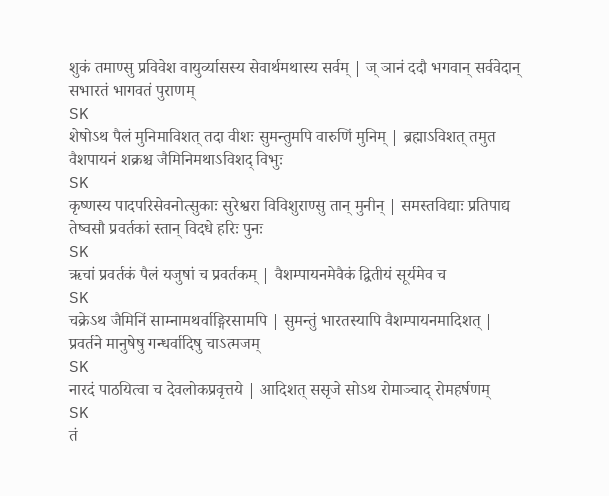शुकं तमाण्सु प्रविवेश वायुर्व्यासस्य सेवार्थमथास्य सर्वम् | ज् ञानं ददौ भगवान् सर्ववेदान् सभारतं भागवतं पुराणम्
SK
शेषोऽथ पैलं मुनिमाविशत् तदा वीशः सुमन्तुमपि वारुणिं मुनिम् | ब्रह्माऽविशत् तमुत वैशपायनं शक्रश्च जैमिनिमथाऽविशद् विभुः
SK
कृष्णस्य पादपरिसेवनोत्सुकाः सुरेश्वरा विविशुराण्सु तान् मुनीन् | समस्तविद्याः प्रतिपाद्य तेष्वसौ प्रवर्तकां स्तान् विदधे हरिः पुनः
SK
ऋचां प्रवर्तकं पैलं यजुषां च प्रवर्तकम् | वैशम्पायनमेवैकं द्वितीयं सूर्यमेव च
SK
चक्रेऽथ जैमिनिं साम्नामथर्वाङ्गिरसामपि | सुमन्तुं भारतस्यापि वैशम्पायनमादिशत् | प्रवर्तने मानुषेषु गन्धर्वादिषु चाऽत्मजम्
SK
नारदं पाठयित्वा च देवलोकप्रवृत्तये | आदिशत् ससृजे सोऽथ रोमाञ्चाद् रोमहर्षणम्
SK
तं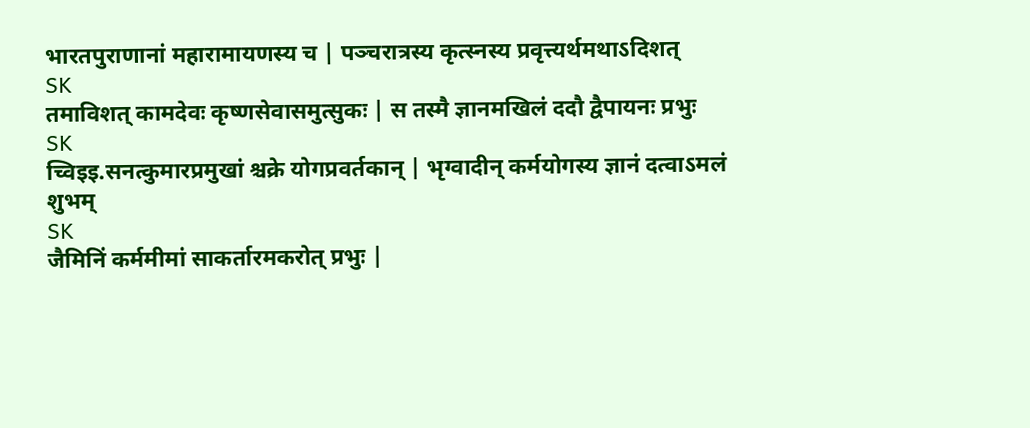भारतपुराणानां महारामायणस्य च | पञ्चरात्रस्य कृत्स्नस्य प्रवृत्त्यर्थमथाऽदिशत्
SK
तमाविशत् कामदेवः कृष्णसेवासमुत्सुकः | स तस्मै ज्ञानमखिलं ददौ द्वैपायनः प्रभुः
SK
च्विइइ.सनत्कुमारप्रमुखां श्चक्रे योगप्रवर्तकान् | भृग्वादीन् कर्मयोगस्य ज्ञानं दत्वाऽमलं शुभम्
SK
जैमिनिं कर्ममीमां साकर्तारमकरोत् प्रभुः |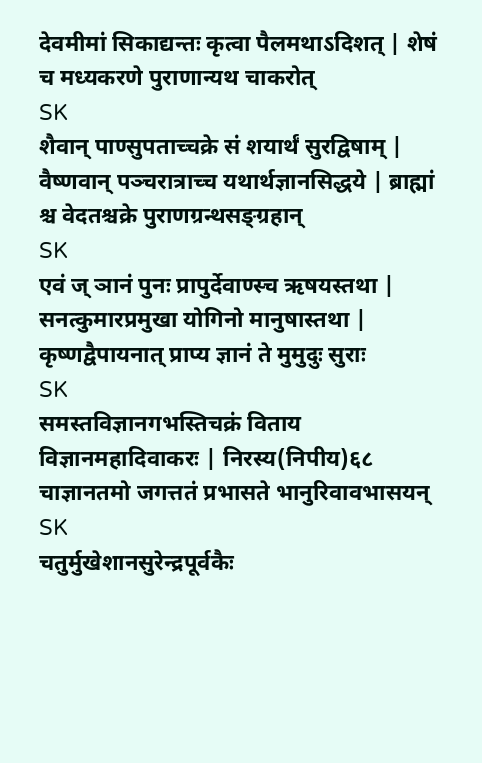देवमीमां सिकाद्यन्तः कृत्वा पैलमथाऽदिशत् | शेषं च मध्यकरणे पुराणान्यथ चाकरोत्
SK
शैवान् पाण्सुपताच्चक्रे सं शयार्थं सुरद्विषाम् | वैष्णवान् पञ्चरात्राच्च यथार्थज्ञानसिद्धये | ब्राह्मां श्च वेदतश्चक्रे पुराणग्रन्थसङ्ग्रहान्
SK
एवं ज् ञानं पुनः प्रापुर्देवाण्स्च ऋषयस्तथा | सनत्कुमारप्रमुखा योगिनो मानुषास्तथा | कृष्णद्वैपायनात् प्राप्य ज्ञानं ते मुमुदुः सुराः
SK
समस्तविज्ञानगभस्तिचक्रं विताय विज्ञानमहादिवाकरः | निरस्य(निपीय)६८ चाज्ञानतमो जगत्ततं प्रभासते भानुरिवावभासयन्
SK
चतुर्मुखेशानसुरेन्द्रपूर्वकैः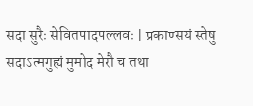सदा सुरैः सेवितपादपल्लवः | प्रकाण्सयं स्तेषु सदाऽत्मगुह्यं मुमोद मेरौ च तथा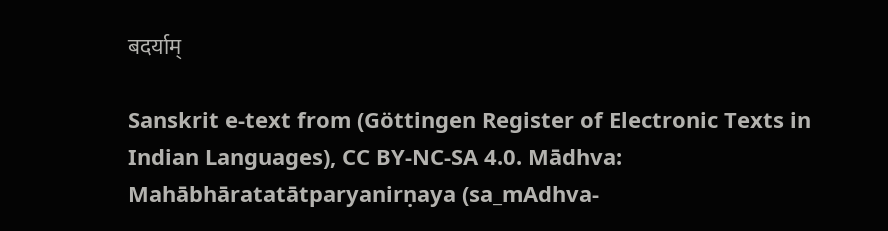बदर्याम्

Sanskrit e-text from (Göttingen Register of Electronic Texts in Indian Languages), CC BY-NC-SA 4.0. Mādhva: Mahābhāratatātparyanirṇaya (sa_mAdhva-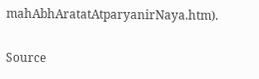mahAbhAratatAtparyanirNaya.htm).

Source